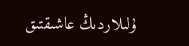ۇلىلاردىڭ عاشىقتىق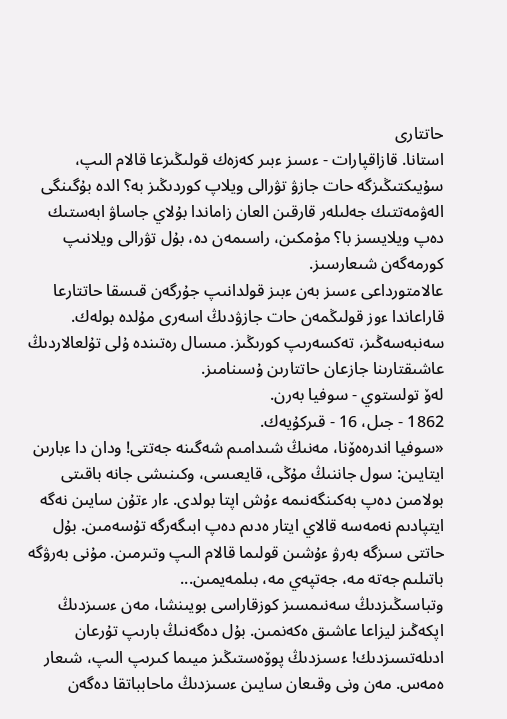حاتتارى
استانا. قازاقپارات - ءسىز ءبىر كەزەك قولىڭىزعا قالام الىپ، سۇيىكتىڭىزگە حات جازۋ تۋرالى ويلاپ كوردىڭىز بە؟ الدە بۇگىنگى الەۋمەتتىك جەلىلەر قارقىن العان زاماندا بۇلاي جاساۋ ابەستىك دەپ ويلايسىز با؟ مۇمكىن، راسىمەن دە، بۇل تۋرالى ويلانىپ كورمەگەن شىعارسىز.
عالامتورداعى ءسىز بەن ءبىز قولدانىپ جۇرگەن قىسقا حاتتارعا قاراعاندا ءوز قولىڭمەن حات جازۋدىڭ اسەرى مۇلدە بولەك. سەنبەسەڭىز، تەكسەرىپ كورىڭىز. مىسال رەتىندە ۇلى تۇلعالاردىڭ عاشىقتارىنا جازعان حاتتارىن ۇسىنامىز.
لەۆ تولستوي - سوفيا بەرن.
1862 - جىل، 16 - قىركۇيەك.
«سوفيا اندرەەۆنا، مەنىڭ شىدامىم شەگىنە جەتتى! ودان دا ءبارىن ايتايىن: سول جاننىڭ مۇڭى، قايعىسى، وكىنىشى جانە باقىتى بولامىن دەپ بەكىنگەنىمە ءۇش اپتا بولدى. ءار ءتۇن سايىن نەگە ايتپادىم نەمەسە قالاي ايتار ەدىم دەپ ابىگەرگە تۇسەمىن. بۇل حاتتى سىزگە بەرۋ ءۇشىن قولىما قالام الىپ وتىرمىن. مۇنى بەرۋگە باتىلىم جەتە مە، جەتپەي مە، بىلمەيمىن...
وتباسىڭىزدىڭ سەنىمسىز كوزقاراسى بويىنشا، مەن ءسىزدىڭ اپكەڭىز ليزاعا عاشىق ەكەنمىن. بۇل دەگەنىڭ بارىپ تۇرعان ادىلەتسىزدىك! ءسىزدىڭ پوۆەستىڭىز ميىما كىرىپ الىپ، شىعار ەمەس. مەن ونى وقىعان سايىن ءسىزدىڭ ماحابباتقا دەگەن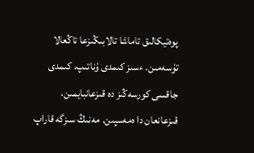پوەتيكالىق تاماشا تالابىڭىزعا تاڭعالا تۇسەمىن. ءسىز كىمدى ۇناتىپ، كىمدى جاقسى كورسەڭىز دە قىزعانبايمىن، قىزعانعان دا ەمەسپىن. مەنىڭ سىزگە قاراپ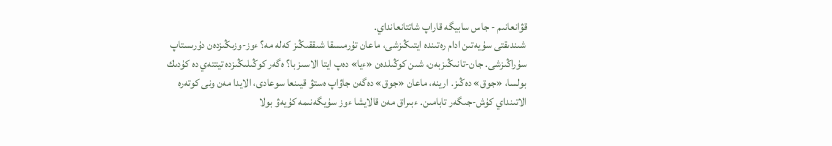قۋانعانىم - جاس سابيگە قاراپ شاتتانعانداي.
شىندىقتى سۇيەتىن ادام رەتىندە ايتىڭىزشى، ماعان تۇرمىسقا شىققىڭىز كەلە مە؟ ءوز-وزىڭىزدەن دۇرىستاپ سۇراڭىزشى. جان-تانىڭىزبەن، شىن كوڭىلدەن «ءيا» دەپ ايتا الاسىز با؟ ەگەر كوڭىلىڭىزدە تيتتەي دە كۇدىك بولسا، «جوق» دەڭىز. ارينە، ماعان «جوق» دەگەن جاۋاپ ەستۋ قيىنعا سوعادى، الايدا مەن ونى كوتەرە الاتىنداي كۇش-جىگەر تابامىن. ءبىراق مەن قالايشا ءوز سۇيگەنىمە كۇيەۋ بولا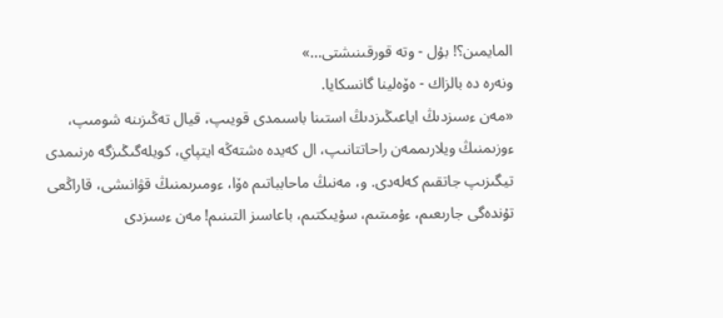المايمىن؟! بۇل - وتە قورقىنىشتى...»
ونەرە دە بالزاك - ەۆەلينا گانسكايا.
«مەن ءسىزدىڭ اياعىڭىزدىڭ استىنا باسىمدى قويىپ، قيال تەڭىزىنە شومىپ، ءوزىمنىڭ ويلارىممەن راحاتتانىپ، ال كەيدە ەشتەڭە ايتپاي، كويلەگىڭىزگە ەرنىمدى تيگىزىپ جاتقىم كەلەدى. و، مەنىڭ ماحابباتىم ەۆا، ءومىرىمنىڭ قۋانىشى، قاراڭعى تۇندەگى جارىعىم، ءۇمىتىم، سۇيىكتىم، باعاسىز التىنىم! مەن ءسىزدى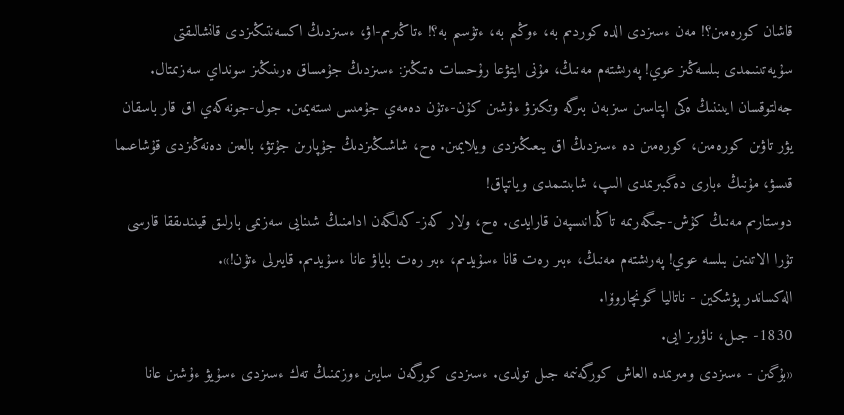قاشان كورەمىن؟! مەن ءسىزدى الدە كوردىم بە، ءوڭىم بە، ءتۇسىم بە؟! ءتاڭىرىم-اۋ، ءسىزدىڭ اكسەنتىڭىزدى قانشالىقتى سۇيەتىنىمدى بىلسەڭىز عوي! پەرىشتەم مەنىڭ، مۇنى ايتۋعا رۇحسات ەتىڭىز: ءسىزدىڭ جۇمساق ەرىنىڭىز سونداي سەزىمتال.
جەلتوقسان ايىننىڭ ەكى اپتاسىن سىزبەن بىرگە وتكىزۋ ءۇشىن كۇن-ءتۇن دەمەي جۇمىس ىستەيمىن. جول-جونەكەي اق قار باسقان يۋر تاۋىن كورەمىن، كورەمىن دە ءسىزدىڭ اق يىعىڭىزدى ويلايمىن. ەح، شاشىڭىزدىڭ جۇپارىن جۇتۋ، بالعىن دەنەڭىزدى قۇشاعىما قىسۋ، مۇنىڭ ءبارى دەگبىرىمدى الىپ، شابىتىمدى وياتپاق!
دوستارىم مەنىڭ كۇش-جىگەرىمە تاڭدانىسپەن قارايدى. ەح، ولار كەز-كەلگەن ادامنىڭ شىنايى سەزىمى بارلىق قيىندىققا قارسى تۇرا الاتىنىن بىلسە عوي! پەرىشتەم مەنىڭ، ءبىر رەت قانا ءسۇيدىم، ءبىر رەت باياۋ عانا ءسۇيدىم. قايىرلى ءتۇن!».
الەكساندر پۋشكين - ناتاليا گونچاروۆا.
1830- جىل، ناۋرىز ايى.
«بۇگىن - ءسىزدى ومىرىمدە العاش كورگەنىمە جىل تولدى. ءسىزدى كورگەن سايىن ءوزىمنىڭ تەك ءسىزدى ءسۇيۋ ءۇشىن عانا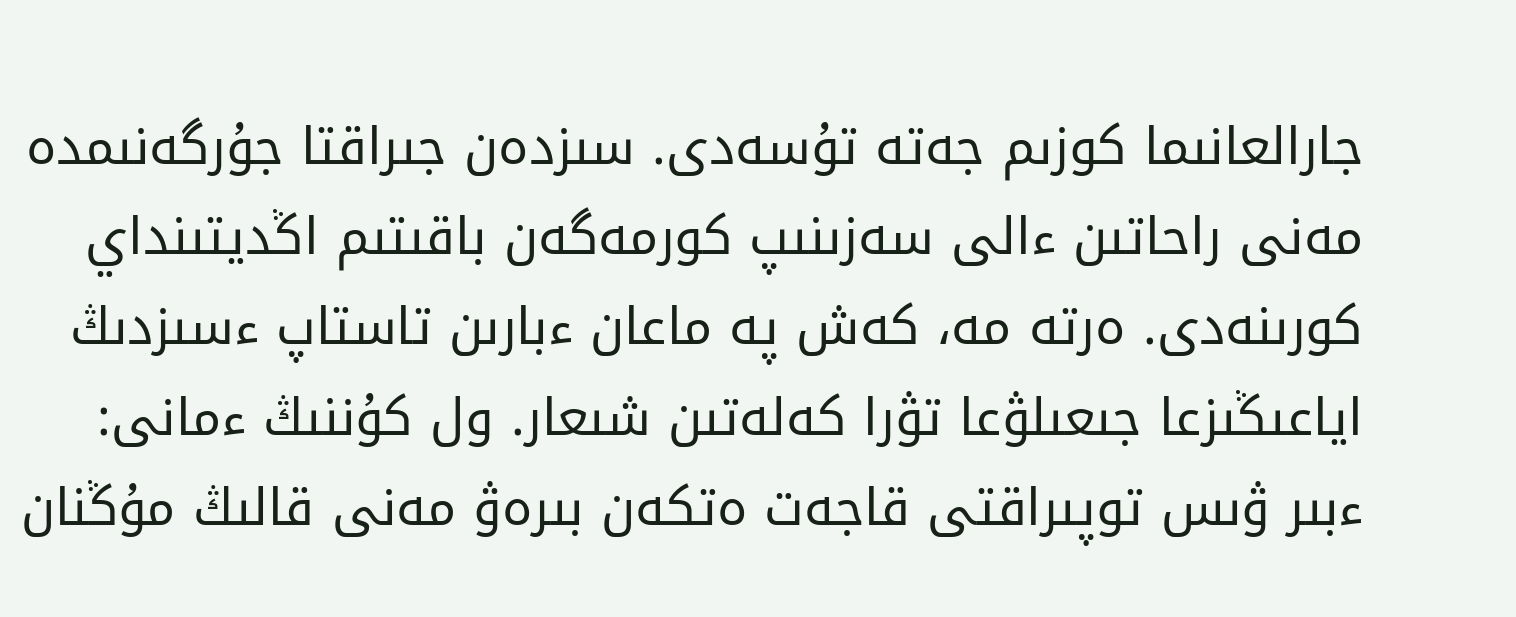جارالعانىما كوزىم جەتە تۇسەدى. سىزدەن جىراقتا جۇرگەنىمدە مەنى راحاتىن ءالى سەزىنىپ كورمەگەن باقىتىم اڭديتىنداي كورىنەدى. ەرتە مە، كەش پە ماعان ءبارىن تاستاپ ءسىزدىڭ اياعىڭىزعا جىعىلۋعا تۋرا كەلەتىن شىعار. ول كۇننىڭ ءمانى: ءبىر ۋىس توپىراقتى قاجەت ەتكەن بىرەۋ مەنى قالىڭ مۇڭنان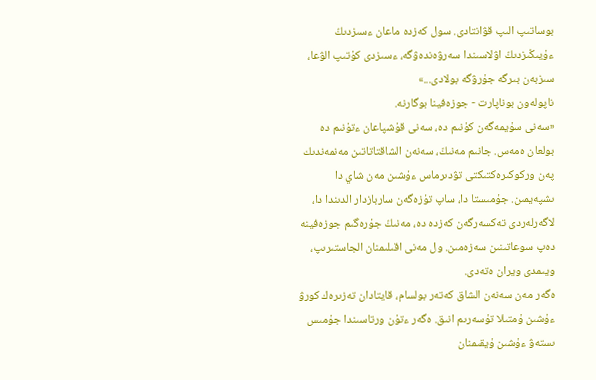بوساتىپ الىپ قۋانتادى. سول كەزدە ماعان ءسىزدىڭ ءۇيىڭىزدىڭ اۋلاسىندا سەرۋەندەۋگە، ءسىزدى كۇتىپ الۋعا، سىزبەن بىرگە جۇرۋگە بولادى...»
ناپولەون بوناپارت - جوزەفينا بوگارنە.
«سەنى سۇيمەگەن كۇنىم دە، سەنى قۇشپاعان ءتۇنىم دە بولعان ەمەس. جانىم مەنىڭ، سەنەن الشاقتاتاتىن مەنمەندىك پەن وركوكىرەكتىكتى تۋدىرماس ءۇشىن مەن شاي دا ىشپەيمىن. جۇمىستا دا، ساپ تۇزەگەن ساربازدار الدىندا دا، لاگەرلەردى تەكسەرگەن كەزدە دە، مەنىڭ جۇرەگىم جوزەفينە دەپ سوعاتىنىن سەزەمىن. ول مەنى اقىلىمنان الجاستىرىپ، ويىمدى ويران ەتەدى.
ەگەر مەن سەنەن الشاق كەتەر بولسام، قايتادان تەزىرەك كورۋ ءۇشىن ۇمتىلا تۇسەرىم انىق. ەگەر ءتۇن ورتاسىندا جۇمىس ىستەۋ ءۇشىن ۇيقىمنان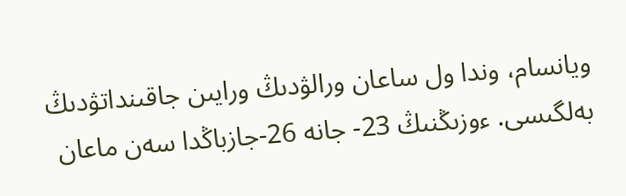ويانسام، وندا ول ساعان ورالۋدىڭ ورايىن جاقىنداتۋدىڭ بەلگىسى. ءوزىڭنىڭ 23- جانە 26-جازباڭدا سەن ماعان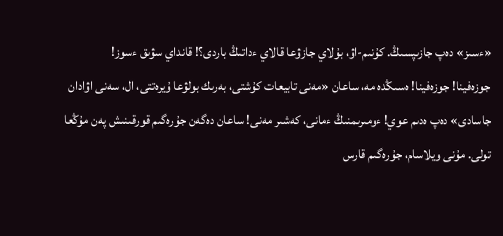«ءسىز» دەپ جازىپسىڭ. كۇنىم-اۋ، بۇلاي جازۋعا قالاي ءداتىڭ باردى؟! قانداي سۋىق ءسوز!
جوزەفينا! جوزەفينا! ەسىڭدە مە، ساعان «مەنى تابيعات كۇشتى، بەرىك بولۋعا ۇيرەتتى، ال، سەنى اۋادان جاسادى» دەپ ەدىم عوي! ءومىرىمنىڭ ءمانى، كەشىر مەنى! ساعان دەگەن جۇرەگىم قورقىنىش پەن مۇڭعا تولى. مۇنى ويلاسام، جۇرەگىم قارس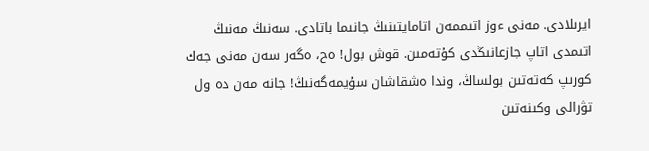ايرىلادى. مەنى ءوز اتىممەن اتامايتىنىڭ جانىما باتادى. سەنىڭ مەنىڭ اتىمدى اتاپ جازعانىڭدى كۇتەمىن. قوش بول! ەح، ەگەر سەن مەنى جەك كورىپ كەتەتىن بولساڭ، وندا ەشقاشان سۇيمەگەنىڭ! جانە مەن دە ول تۋرالى وكىنەتىن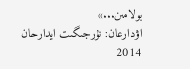بولامىن...»
اۋدارعان: نۇرجىگىت ايدارحان
2014